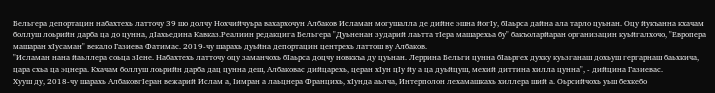Бельгера депортацин набахтехь латточу 39 шо долчу Нохчийчуьра вахархочун Албаков Исламан могушалла де дийне эшна йогIу, бIаьрса дайна ала тарло цуьнан. Оцу йукъанна кхачам боллуш лоьрийн дарба ца до цунна, дIахьедина Кавказ.Реалиин редакцига Бельгера "Дуьненан зударий лаьтта тIера машарехьа бу" бакъоларйаран организацин куьйгалхочо, "Европера машаран хIусаман" векало Газиева Фатимас. 2019-чу шарахь дуьйна депортацин центрехь латтош ву Албаков.
"Исламан нана йаьллера соьца зIене. Набахтехь латточу оцу заманчохь бIаьрса доцчу новккъа ду цуьнан. Леррина Бельги цунна бIаьргех духку куьзганаш дохьуш гергарнаш баьхкича, цара схьа ца эцнера. Кхачам боллуш лоьрийн дарба дац цунна деш, Албаковас дийцарехь, церан хIун цIу йу а ца дуьйцуш, мехий диттина хилла цунна", - дийцина Газиевас.
Хууш ду, 2018-чу шарахь АлбаковгIеран вежарий Ислам а, Iимран а лаьцнера Францихь, хIунда аьлча, Интерполон лехамашкахь хиллера ший а. Оьрсийчохь уьш бехкебо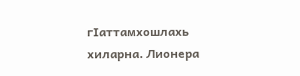гIаттамхошлахь хиларна. Лионера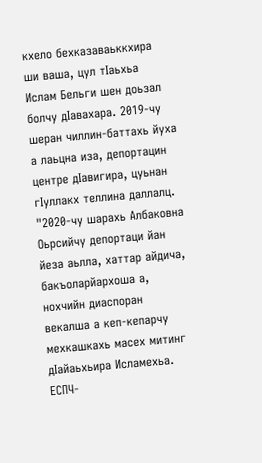кхело бехказаваьккхира ши ваша, цул тIаьхьа Ислам Бельги шен доьзал болчу дIавахара. 2019-чу шеран чиллин-баттахь йуха а лаьцна иза, депортацин центре дIавигира, цуьнан гIуллакх теллина даллалц.
"2020-чу шарахь Албаковна Оьрсийчу депортаци йан йеза аьлла, хаттар айдича, бакъоларйархоша а, нохчийн диаспоран векалша а кеп-кепарчу мехкашкахь масех митинг дIайаьхьира Исламехьа. ЕСПЧ-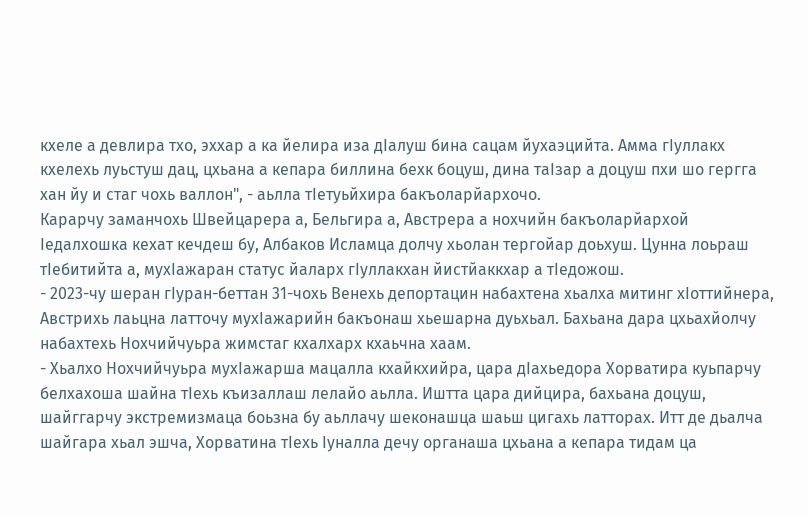кхеле а девлира тхо, эххар а ка йелира иза дIалуш бина сацам йухаэцийта. Амма гIуллакх кхелехь луьстуш дац, цхьана а кепара биллина бехк боцуш, дина таIзар а доцуш пхи шо гергга хан йу и стаг чохь валлон", - аьлла тIетуьйхира бакъоларйархочо.
Карарчу заманчохь Швейцарера а, Бельгира а, Австрера а нохчийн бакъоларйархой Iедалхошка кехат кечдеш бу, Албаков Исламца долчу хьолан тергойар доьхуш. Цунна лоьраш тIебитийта а, мухIажаран статус йаларх гIуллакхан йистйаккхар а тIедожош.
- 2023-чу шеран гIуран-беттан 31-чохь Венехь депортацин набахтена хьалха митинг хIоттийнера, Австрихь лаьцна латточу мухIажарийн бакъонаш хьешарна дуьхьал. Бахьана дара цхьахйолчу набахтехь Нохчийчуьра жимстаг кхалхарх кхаьчна хаам.
- Хьалхо Нохчийчуьра мухIажарша мацалла кхайкхийра, цара дIахьедора Хорватира куьпарчу белхахоша шайна тIехь къизаллаш лелайо аьлла. Иштта цара дийцира, бахьана доцуш, шайггарчу экстремизмаца боьзна бу аьллачу шеконашца шаьш цигахь латторах. Итт де дьалча шайгара хьал эшча, Хорватина тIехь Iуналла дечу органаша цхьана а кепара тидам ца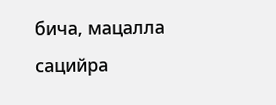бича, мацалла сацийра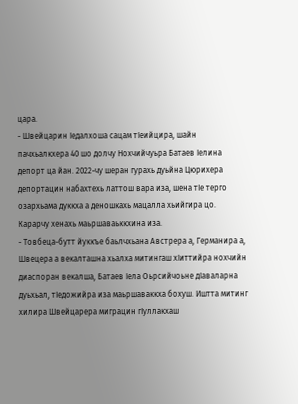цара.
- Швейцарин Iедалхоша сацам тIеийцира, шайн пачхьалкхера 40 шо долчу Нохчийчуьра Батаев Iелина депорт ца йан. 2022-чу шеран гурахь дуьйна Цюрихера депортацин набахтехь латтош вара иза, шена тIе терго озархьама дуккха а деношкахь мацалла хьийгира цо. Карарчу хенахь маьршаваьккхина иза.
- Товбеца-бутт йуккъе баьлчхьана Австрера а, Германира а, Швецера а векалташна хьалха митингаш хIиттийра нохчийн диаспоран векалша, Батаев Iела Оьрсийчоьне дIаваларна дуьхьал, тIедожийра иза маьршаваккха бохуш. Иштта митинг хилира Швейцарера миграцин гIуллакхаш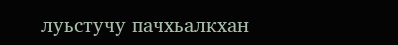луьстучу пачхьалкхан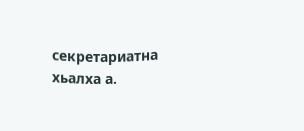секретариатна хьалха а.